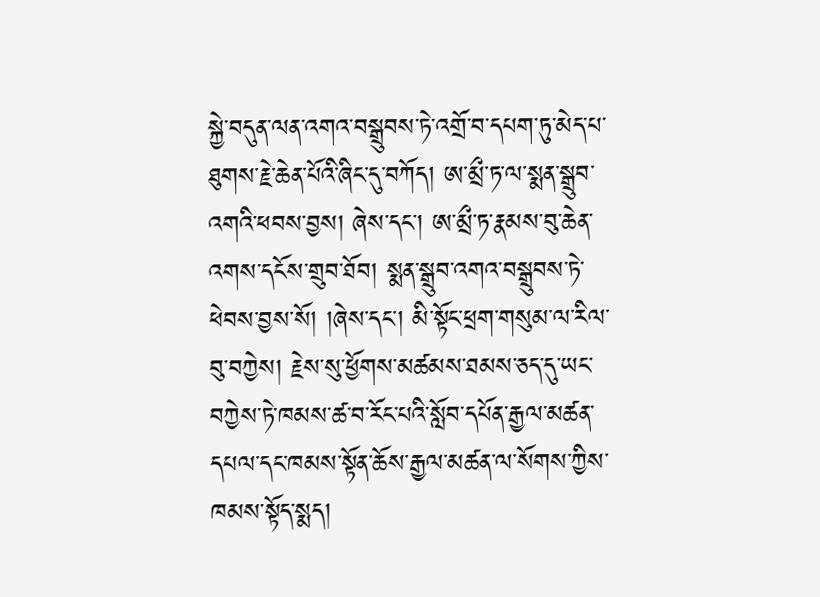སྐྱེ་བདུན་ལན་འགའ་བསྒྲུབས་ཏེ་འགྲོ་བ་དཔག་ཏུ་མེད་པ་ཐུགས་རྗེ་ཆེན་པོའི་ཞིང་དུ་བཀོད། ཨ་མྲྀ་ཏ་ལ་སྨན་སྒྲུབ་འགའི་ཕབས་བྱས། ཞེས་དང་། ཨ་མྲྀ་ཏ་རྣམས་བུ་ཆེན་འགས་དངོས་གྲུབ་ཐོབ། སྨན་སྒྲུབ་འགའ་བསྒྲུབས་ཏེ་ཕེབས་བྱས་སོ། །ཞེས་དང་། མི་སྟོང་ཕྲག་གསུམ་ལ་རིལ་བུ་བཀྱེས། རྗེས་སུ་ཕྱོགས་མཚམས་ཐམས་ཅད་དུ་ཡང་བཀྱེས་ཏེ་ཁམས་ཚ་བ་རོང་པའི་སློབ་དཔོན་རྒྱལ་མཚན་དཔལ་དང་ཁམས་སྟོན་ཆོས་རྒྱལ་མཚན་ལ་སོགས་ཀྱིས་ཁམས་སྟོད་སྨད།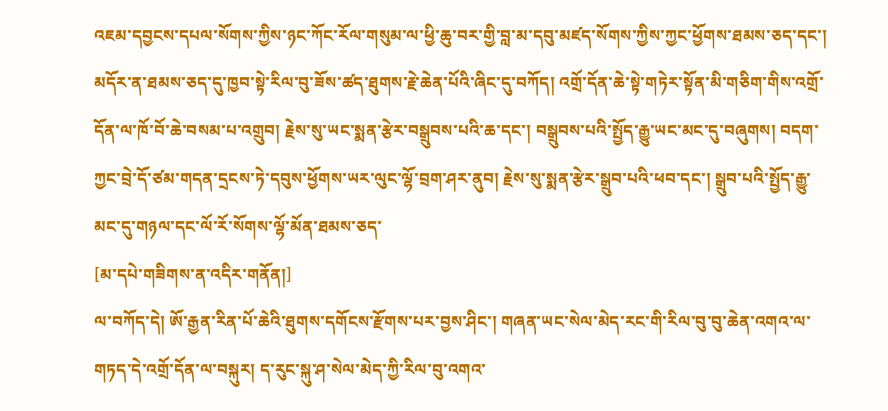འཇམ་དབྱངས་དཔལ་སོགས་ཀྱིས་ཉང་ཀོང་རོལ་གསུམ་ལ་ཕྱི་ཆུ་བར་གྱི་བླ་མ་དབུ་མཛད་སོགས་ཀྱིས་ཀྱང་ཕྱོགས་ཐམས་ཅད་དང་། མདོར་ན་ཐམས་ཅད་དུ་ཁྱབ་སྟེ་རིལ་བུ་ཟོས་ཚད་ཐུགས་རྗེ་ཆེན་པོའི་ཞིང་དུ་བཀོད། འགྲོ་དོན་ཆེ་སྟེ་གཏེར་སྟོན་མི་གཅིག་གིས་འགྲོ་དོན་ལ་ཁོ་བོ་ཆེ་བསམ་པ་འགྲུབ། རྗེས་སུ་ཡང་སྨན་རྩེར་བསྒྲུབས་པའི་ཆ་དང་། བསྒྲུབས་པའི་སྤྱོད་རྒྱུ་ཡང་མང་དུ་བཞུགས། བདག་ཀྱང་བྲེ་དོ་ཙམ་གདན་དྲངས་ཏེ་དབུས་ཕྱོགས་ཡར་ལུང་ལྷོ་བྲག་ཤར་ནུབ། རྗེས་སུ་སྨན་རྩེར་སྒྲུབ་པའི་ཕབ་དང་། སྒྲུབ་པའི་སྤྱོད་རྒྱུ་མང་དུ་གཉལ་དང་ལོ་རོ་སོགས་ལྷོ་མོན་ཐམས་ཅད་
[མ་དཔེ་གཟིགས་ན་འདིར་གནོན།]
ལ་བཀོད་དེ། ཨོ་རྒྱན་རིན་པོ་ཆེའི་ཐུགས་དགོངས་རྫོགས་པར་བྱས་ཤིང་། གཞན་ཡང་སེལ་མེད་རང་གི་རིལ་བུ་བུ་ཆེན་འགའ་ལ་གཏད་དེ་འགྲོ་དོན་ལ་བསྐུར། ད་རུང་སྐུ་ཤ་སེལ་མེད་ཀྱི་རིལ་བུ་འགའ་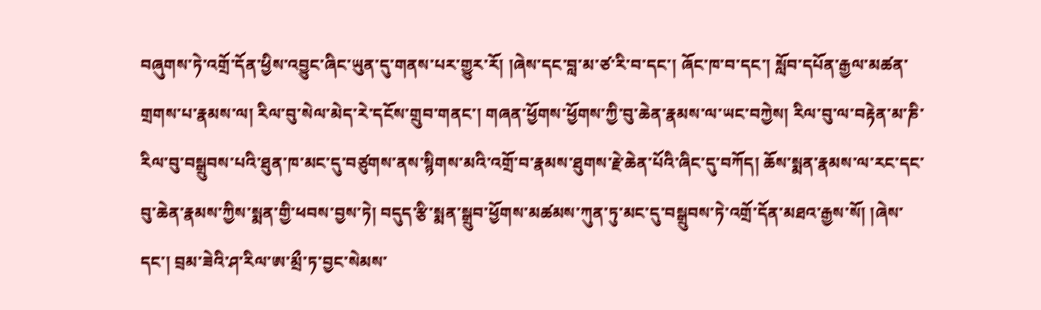བཞུགས་ཏེ་འགྲོ་དོན་ཕྱིས་འབྱུང་ཞིང་ཡུན་དུ་གནས་པར་གྱུར་རོ། །ཞེས་དང་བླ་མ་ཙ་རི་བ་དང་། ཞོང་ཁ་བ་དང་། སློབ་དཔོན་རྒྱལ་མཚན་གྲགས་པ་རྣམས་ལ། རིལ་བུ་སེལ་མེད་རེ་དངོས་གྲུབ་གནང་། གཞན་ཕྱོགས་ཕྱོགས་ཀྱི་བུ་ཆེན་རྣམས་ལ་ཡང་བཀྱེས། རིལ་བུ་ལ་བརྟེན་མ་ཎི་རིལ་བུ་བསྒྲུབས་པའི་ཐུན་ཁ་མང་དུ་བཙུགས་ནས་སྙིགས་མའི་འགྲོ་བ་རྣམས་ཐུགས་རྗེ་ཆེན་པོའི་ཞིང་དུ་བཀོད། ཆོས་སྨན་རྣམས་ལ་རང་དང་བུ་ཆེན་རྣམས་ཀྱིས་སྨན་གྱི་ཕབས་བྱས་ཏེ། བདུད་རྩི་སྨན་སྒྲུབ་ཕྱོགས་མཚམས་ཀུན་ཏུ་མང་དུ་བསྒྲུབས་ཏེ་འགྲོ་དོན་མཐའ་རྒྱས་སོ། །ཞེས་དང་། བྲམ་ཟེའི་ཤ་རིལ་ཨ་མྲྀ་ཏ་བྱང་སེམས་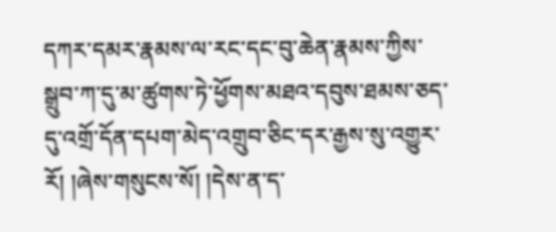དཀར་དམར་རྣམས་ལ་རང་དང་བུ་ཆེན་རྣམས་ཀྱིས་སྒྲུབ་ཀ་དུ་མ་ཚུགས་ཏེ་ཕྱོགས་མཐའ་དབུས་ཐམས་ཅད་དུ་འགྲོ་དོན་དཔག་མེད་འགྲུབ་ཅིང་དར་རྒྱས་སུ་འགྱུར་རོ། །ཞེས་གསུངས་སོ། །དེས་ན་ད་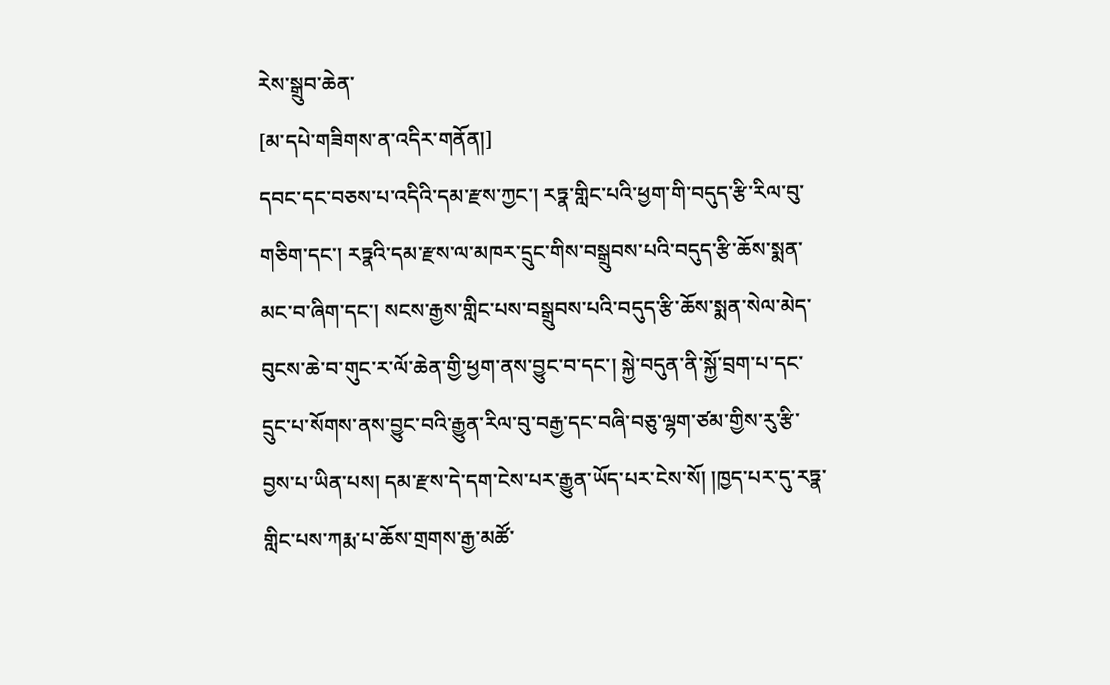རེས་སྒྲུབ་ཆེན་
[མ་དཔེ་གཟིགས་ན་འདིར་གནོན།]
དབང་དང་བཅས་པ་འདིའི་དམ་རྫས་ཀྱང་། རཏྣ་གླིང་པའི་ཕྱག་གི་བདུད་རྩི་རིལ་བུ་གཅིག་དང་། རཏྣའི་དམ་རྫས་ལ་མཁར་དྲུང་གིས་བསྒྲུབས་པའི་བདུད་རྩི་ཆོས་སྨན་མང་བ་ཞིག་དང་། སངས་རྒྱས་གླིང་པས་བསྒྲུབས་པའི་བདུད་རྩི་ཆོས་སྨན་སེལ་མེད་བུངས་ཆེ་བ་གུང་ར་ལོ་ཆེན་གྱི་ཕྱག་ནས་བྱུང་བ་དང་། སྐྱེ་བདུན་ནི་སྐྱོ་བྲག་པ་དང་དྲུང་པ་སོགས་ནས་བྱུང་བའི་རྒྱུན་རིལ་བུ་བརྒྱ་དང་བཞི་བཅུ་ལྷག་ཙམ་གྱིས་རུ་རྩི་བྱས་པ་ཡིན་པས། དམ་རྫས་དེ་དག་ངེས་པར་རྒྱུན་ཡོད་པར་ངེས་སོ། །ཁྱད་པར་དུ་རཏྣ་གླིང་པས་ཀརྨ་པ་ཆོས་གྲགས་རྒྱ་མཚོ་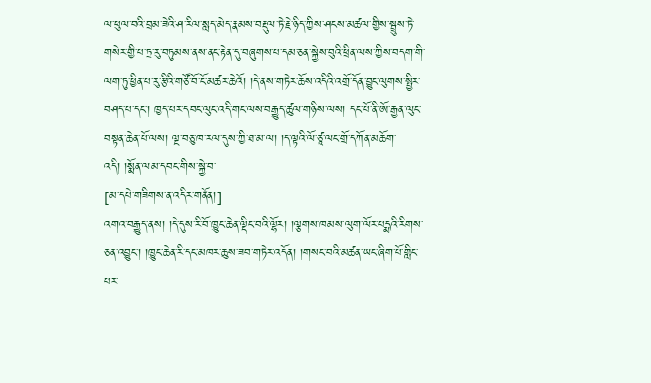ལ་ཕུལ་བའི་བྲམ་ཟེའི་ཤ་རིལ་སླད་མེད་རྣམས་བརྡུལ་ཏེ་རྗེ་ཉིད་ཀྱིས་ཤངས་མཚལ་གྱིས་སྦྲུས་ཏེ་གསེར་གྱི་པ་ཏྲ་རུ་བཏུམས་ནས་ནང་རྟེན་དུ་བཞུགས་པ་དམ་ཅན་སྐྱེས་བུའི་ཕྲིན་ལས་ཀྱིས་བདག་གི་ལག་ཏུ་ཕྱིན་པ་རུ་རྩིའི་གཙོ་བོ་ངོ་མཚར་ཆེའོ། །དེ་ནས་གཏེར་ཆོས་འདིའི་འགྲོ་དོན་བྱུང་ལུགས་སྤྱིར་བཤད་པ་དང་། ཁྱད་པར་དབང་ལུང་འདི་གང་ལས་བརྒྱུད་ཚུལ་གཉིས་ལས། དང་པོ་ནི་ཨོ་རྒྱན་ལུང་བསྟན་ཆེན་པོ་ལས། ལྔ་བཅུ་ཁ་རལ་དུས་ཀྱི་ཐ་མ་ལ། །ད་ལྟའི་ལོ་ཙཱ་ལང་གྲོ་དཀོན་མཆོག་འདི། །སྨོན་ལམ་དབང་གིས་སྐྱེ་བ་
[མ་དཔེ་གཟིགས་ན་འདིར་གནོན།]
འགའ་བརྒྱུད་ནས། །དེ་དུས་རི་བོ་ཁྱུང་ཆེན་ལྡིང་བའི་ལྷོར། །ལྕགས་ཁམས་ལུག་ལོར་པདྨའི་རིགས་ཅན་འབྱུང་། །ཁྱུང་ཆེན་རི་དང་མཁར་ཆུས་ཟབ་གཏེར་འདོན། །གསང་བའི་མཚན་ཡང་ཞིག་པོ་གླིང་པར་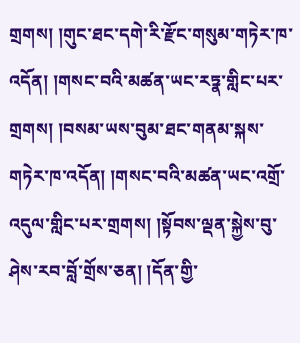གྲགས། །གུང་ཐང་དགེ་རི་རྫོང་གསུམ་གཏེར་ཁ་འདོན། །གསང་བའི་མཚན་ཡང་རཏྣ་གླིང་པར་གྲགས། །བསམ་ཡས་བུམ་ཐང་གནམ་སྐས་གཏེར་ཁ་འདོན། །གསང་བའི་མཚན་ཡང་འགྲོ་འདུལ་གླིང་པར་གྲགས། །སྟོབས་ལྡན་སྐྱེས་བུ་ཤེས་རབ་བློ་གྲོས་ཅན། །དོན་གྱི་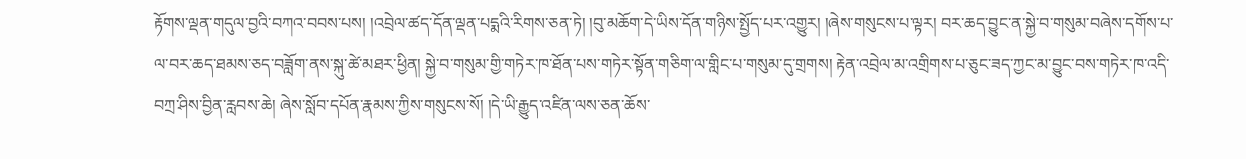རྟོགས་ལྡན་གདུལ་བྱའི་བཀའ་བབས་པས། །འབྲེལ་ཚད་དོན་ལྡན་པདྨའི་རིགས་ཅན་ཏེ། །བུ་མཆོག་དེ་ཡིས་དོན་གཉིས་སྤྱོད་པར་འགྱུར། །ཞེས་གསུངས་པ་ལྟར། བར་ཆད་བྱུང་ན་སྐྱེ་བ་གསུམ་བཞེས་དགོས་པ་ལ་བར་ཆད་ཐམས་ཅད་བཟློག་ནས་སྐུ་ཚེ་མཐར་ཕྱིན། སྐྱེ་བ་གསུམ་གྱི་གཏེར་ཁ་ཐོན་པས་གཏེར་སྟོན་གཅིག་ལ་གླིང་པ་གསུམ་དུ་གྲགས། རྟེན་འབྲེལ་མ་འགྲིགས་པ་ཅུང་ཟད་ཀྱང་མ་བྱུང་བས་གཏེར་ཁ་འདི་བཀྲ་ཤིས་བྱིན་རླབས་ཆེ། ཞེས་སློབ་དཔོན་རྣམས་ཀྱིས་གསུངས་སོ། །དེ་ཡི་རྒྱུད་འཛིན་ལས་ཅན་ཆོས་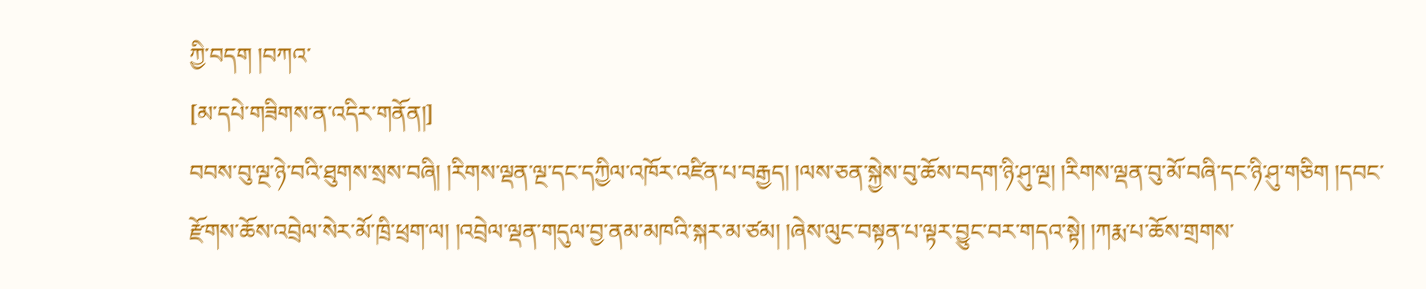ཀྱི་བདག །བཀའ་
[མ་དཔེ་གཟིགས་ན་འདིར་གནོན།]
བབས་བུ་ལྔ་ཉེ་བའི་ཐུགས་སྲས་བཞི། །རིགས་ལྡན་ལྔ་དང་དཀྱིལ་འཁོར་འཛིན་པ་བརྒྱད། །ལས་ཅན་སྐྱེས་བུ་ཆོས་བདག་ཉི་ཤུ་ལྔ། །རིགས་ལྡན་བུ་མོ་བཞི་དང་ཉི་ཤུ་གཅིག །དབང་རྫོགས་ཆོས་འབྲེལ་སེར་མོ་ཁྲི་ཕྲག་ལ། །འབྲེལ་ལྡན་གདུལ་བྱ་ནམ་མཁའི་སྐར་མ་ཙམ། །ཞེས་ལུང་བསྟན་པ་ལྟར་བྱུང་བར་གདའ་སྟེ། །ཀརྨ་པ་ཆོས་གྲགས་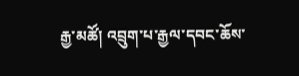རྒྱ་མཚོ། འབྲུག་པ་རྒྱལ་དབང་ཆོས་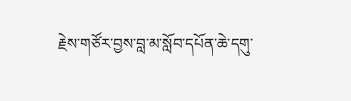རྗེས་གཙོར་བྱས་བླ་མ་སློབ་དཔོན་ཆེ་དགུ་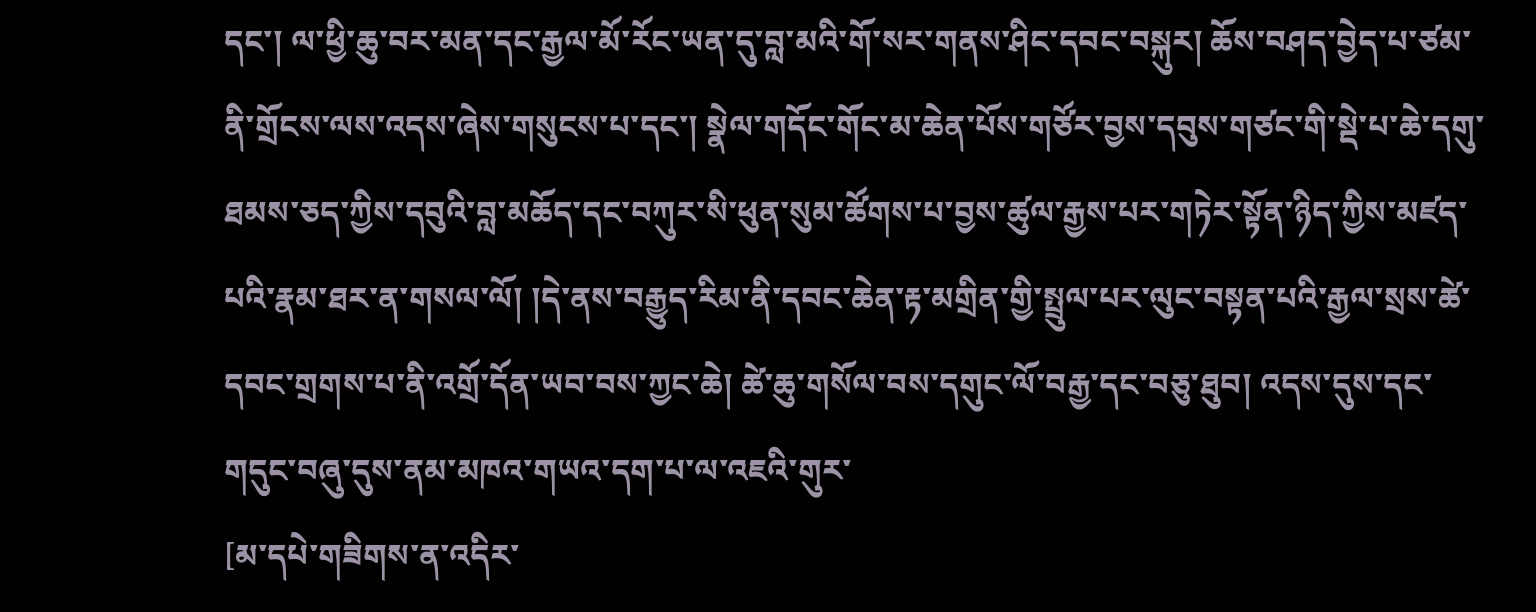དང་། ལ་ཕྱི་ཆུ་བར་མན་དང་རྒྱལ་མོ་རོང་ཡན་དུ་བླ་མའི་གོ་སར་གནས་ཤིང་དབང་བསྐུར། ཆོས་བཤད་བྱེད་པ་ཙམ་ནི་གྲོངས་ལས་འདས་ཞེས་གསུངས་པ་དང་། སྣེལ་གདོང་གོང་མ་ཆེན་པོས་གཙོར་བྱས་དབུས་གཙང་གི་སྡེ་པ་ཆེ་དགུ་ཐམས་ཅད་ཀྱིས་དབུའི་བླ་མཆོད་དང་བཀུར་སི་ཕུན་སུམ་ཚོགས་པ་བྱས་ཚུལ་རྒྱས་པར་གཏེར་སྟོན་ཉིད་ཀྱིས་མཛད་པའི་རྣམ་ཐར་ན་གསལ་ལོ། །དེ་ནས་བརྒྱུད་རིམ་ནི་དབང་ཆེན་རྟ་མགྲིན་གྱི་སྤྲུལ་པར་ལུང་བསྟན་པའི་རྒྱལ་སྲས་ཚེ་དབང་གྲགས་པ་ནི་འགྲོ་དོན་ཡབ་བས་ཀྱང་ཆེ། ཚེ་ཆུ་གསོལ་བས་དགུང་ལོ་བརྒྱ་དང་བཅུ་ཐུབ། འདས་དུས་དང་གདུང་བཞུ་དུས་ནམ་མཁའ་གཡའ་དག་པ་ལ་འཇའི་གུར་
[མ་དཔེ་གཟིགས་ན་འདིར་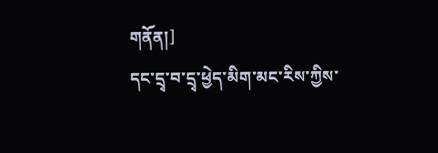གནོན།]
དང་དྲྭ་བ་དྲྭ་ཕྱེད་མིག་མང་རིས་ཀྱིས་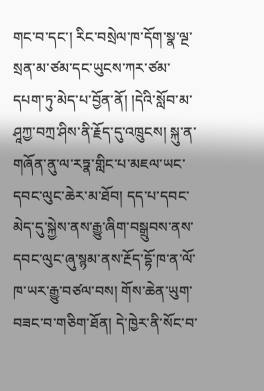གང་བ་དང་། རིང་བསྲེལ་ཁ་དོག་སྣ་ལྔ་སྲན་མ་ཙམ་དང་ཡུངས་ཀར་ཙམ་དཔག་ཏུ་མེད་པ་བྱོན་ནོ། །དེའི་སློབ་མ་ཤཱཀྱ་བཀྲ་ཤིས་ནི་རྗོད་དུ་འཁྲུངས། སྐུ་ན་གཞོན་ནུ་ལ་རཏྣ་གླིང་པ་མཇལ་ཡང་དབང་ལུང་ཆེར་མ་ཐོབ། དད་པ་དབང་མེད་དུ་སྐྱེས་ནས་རྒྱུ་ཞིག་བསྒྲུབས་ནས་དབང་ལུང་ཞུ་སྙམ་ནས་རྔོད་དྷོ་ཁ་ན་ལོ་ཁ་ཡར་རྒྱུ་བཙལ་བས། གོས་ཆེན་ཡུག་བཟང་བ་གཅིག་ཐོན། དེ་ཁྱེར་ནི་སོང་བ་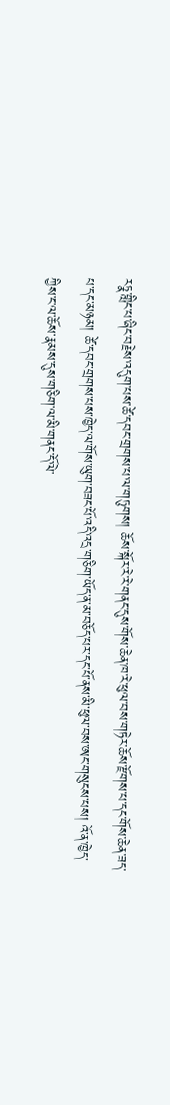རཏྣ་གླིང་པ་ཞིང་བརྗེས་འདུག་པས་ཚེ་དབང་གྲགས་པ་ལ་གཏུགས། ཆོས་སྐོར་རེ་རེ་གནང་དུས་གོས་ཆེན་ཁ་རེ་ཕུལ་བས་གཏེར་ཆོས་རྫོགས་པ་དང་གོས་ཆེན་ཟད་པ་དང་མཉམ། ཚེ་དབང་གྲགས་པས་ཁྱེད་ལ་གོས་ཡུག་བཟང་པོ་འདི་འདྲ་གཅིག་ཡོད་ན་མ་བཅོད་པར་དང་པོ་ནས་མི་ཕུལ་བས་ཨང་གསུངས་པས། འོ་ན་ཁྱེད་ཀྱིས་ང་ལ་ཆོས་རྣམས་དུས་གཅིག་ལ་མི་གནང་དོ་ལེ་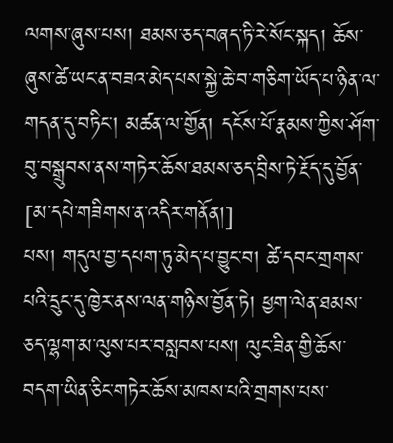ལགས་ཞུས་པས། ཐམས་ཅད་བཞད་ཏི་རེ་སོང་སྐད། ཆོས་ཞུས་ཚེ་ཡང་ན་བཟའ་མེད་པས་སྐྱེ་ཆེ་བ་གཅིག་ཡོད་པ་ཉིན་ལ་གདན་དུ་བཏིང་། མཚན་ལ་གྱོན། དངོས་པོ་རྣམས་ཀྱིས་ཤོག་བུ་བསྒྲུབས་ནས་གཏེར་ཆོས་ཐམས་ཅད་བྲིས་ཏེ་རྔོད་དུ་བྱོན་
[མ་དཔེ་གཟིགས་ན་འདིར་གནོན།]
པས། གདུལ་བྱ་དཔག་ཏུ་མེད་པ་བྱུང་བ། ཚེ་དབང་གྲགས་པའི་དྲུང་དུ་ཁྱེར་ནས་ལན་གཉིས་བྱོན་ཏེ། ཕྱག་ལེན་ཐམས་ཅད་ལྷག་མ་ལུས་པར་བསླབས་པས། ལུང་ཟིན་གྱི་ཆོས་བདག་ཡིན་ཅིང་གཏེར་ཆོས་མཁས་པའི་གྲགས་པས་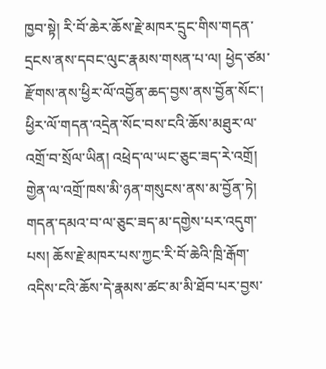ཁྱབ་སྟེ། རི་བོ་ཆེར་ཆོས་རྗེ་མཁར་དྲུང་གིས་གདན་དྲངས་ནས་དབང་ལུང་རྣམས་གསན་པ་ལ། ཕྱེད་ཙམ་རྫོགས་ནས་ཕྱིར་ལོ་འབྱོན་ཆད་བྱས་ནས་བྱོན་སོང་། ཕྱིར་ལོ་གདན་འདྲེན་སོང་བས་ངའི་ཆོས་མཐུར་ལ་འགྲོ་བ་སྲོལ་ཡིན། འཕྲེད་ལ་ཡང་ཅུང་ཟད་རེ་འགྲོ། གྱེན་ལ་འགྲོ་ཁས་མི་ཉན་གསུངས་ནས་མ་བྱོན་ཏེ། གདན་དམའ་བ་ལ་ཅུང་ཟད་མ་དགྱེས་པར་འདུག་པས། ཆོས་རྗེ་མཁར་པས་ཀྱང་རི་བོ་ཆེའི་ཁྲི་རྒོག་འདིས་ངའི་ཆོས་དེ་རྣམས་ཚང་མ་མི་ཐོབ་པར་བྱས་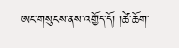ཨང་གསུངས་ནས་འགྱོད་དོ། །ཚེ་ཆོག་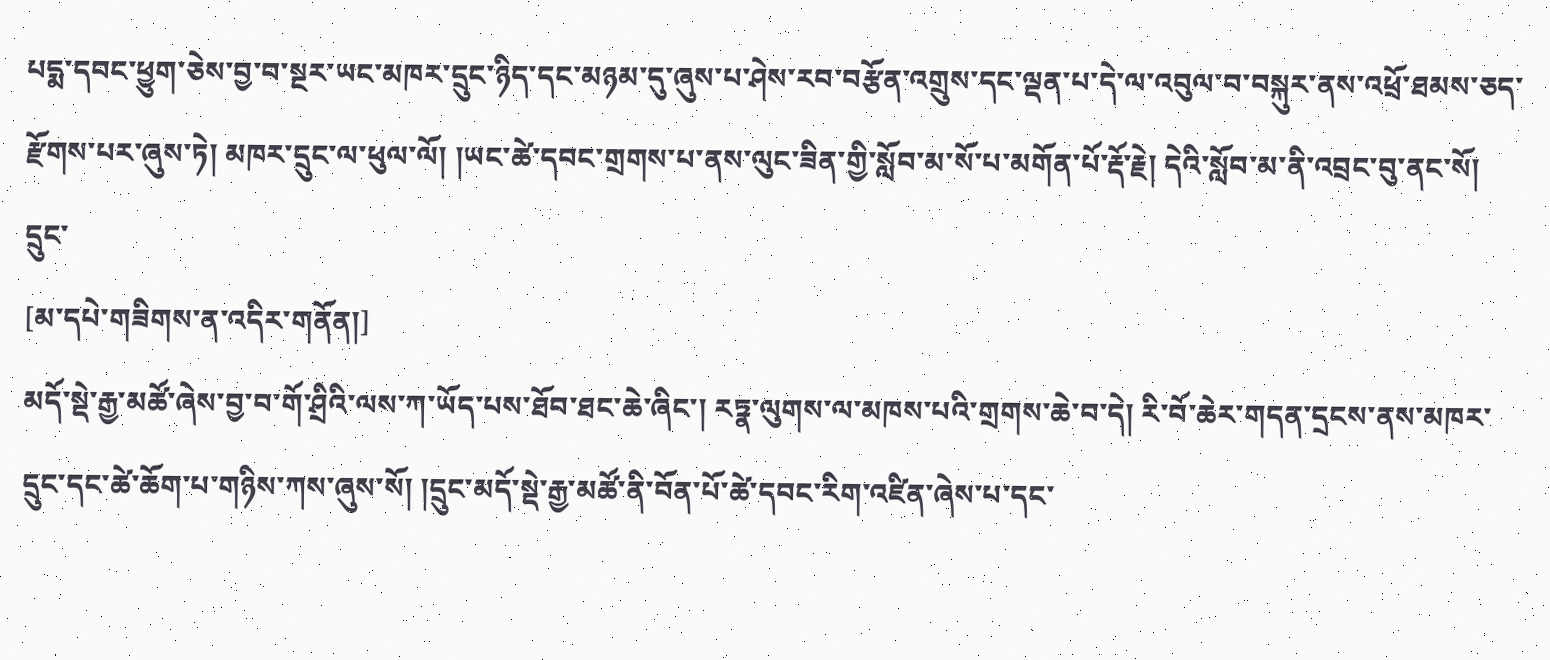པདྨ་དབང་ཕྱུག་ཅེས་བྱ་བ་སྔར་ཡང་མཁར་དྲུང་ཉིད་དང་མཉམ་དུ་ཞུས་པ་ཤེས་རབ་བརྩོན་འགྲུས་དང་ལྡན་པ་དེ་ལ་འབུལ་བ་བསྐུར་ནས་འཕྲོ་ཐམས་ཅད་རྫོགས་པར་ཞུས་ཏེ། མཁར་དྲུང་ལ་ཕུལ་ལོ། །ཡང་ཚེ་དབང་གྲགས་པ་ནས་ལུང་ཟིན་གྱི་སློབ་མ་སོ་པ་མགོན་པོ་རྡོ་རྗེ། དེའི་སློབ་མ་ནི་འབྲང་བུ་ནང་སོ། དྲུང་
[མ་དཔེ་གཟིགས་ན་འདིར་གནོན།]
མདོ་སྡེ་རྒྱ་མཚོ་ཞེས་བྱ་བ་གོ་ཤྲིའི་ལས་ཀ་ཡོད་པས་ཐོབ་ཐང་ཆེ་ཞིང་། རཏྣ་ལུགས་ལ་མཁས་པའི་གྲགས་ཆེ་བ་དེ། རི་བོ་ཆེར་གདན་དྲངས་ནས་མཁར་དྲུང་དང་ཚེ་ཆོག་པ་གཉིས་ཀས་ཞུས་སོ། །དྲུང་མདོ་སྡེ་རྒྱ་མཚོ་ནི་བོན་པོ་ཚེ་དབང་རིག་འཛིན་ཞེས་པ་དང་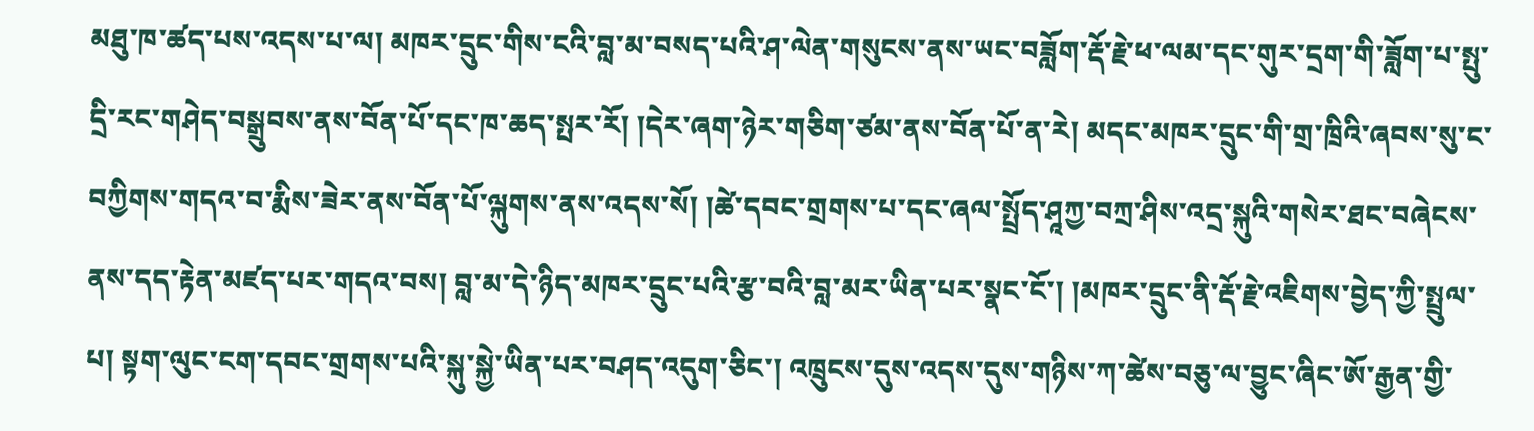མཐུ་ཁ་ཚད་པས་འདས་པ་ལ། མཁར་དྲུང་གིས་ངའི་བླ་མ་བསད་པའི་ཤ་ལེན་གསུངས་ནས་ཡང་བཟློག་རྡོ་རྗེ་ཕ་ལམ་དང་གུར་དྲག་གི་ཟློག་པ་སྤུ་དྲི་རང་གཤེད་བསྒྲུབས་ནས་བོན་པོ་དང་ཁ་ཆད་སྤར་རོ། །དེར་ཞག་ཉེར་གཅིག་ཙམ་ནས་བོན་པོ་ན་རེ། མདང་མཁར་དྲུང་གི་གྲ་ཁྲིའི་ཞབས་སུ་ང་བཀྱིགས་གདའ་བ་རྨིས་ཟེར་ནས་བོན་པོ་ལྐུགས་ནས་འདས་སོ། །ཚེ་དབང་གྲགས་པ་དང་ཞལ་སྤྲོད་ཤཱཀྱ་བཀྲ་ཤིས་འདྲ་སྐུའི་གསེར་ཐང་བཞེངས་ནས་དད་རྟེན་མཛད་པར་གདའ་བས། བླ་མ་དེ་ཉིད་མཁར་དྲུང་པའི་རྩ་བའི་བླ་མར་ཡིན་པར་སྣང་ངོ་། །མཁར་དྲུང་ནི་རྡོ་རྗེ་འཇིགས་བྱེད་ཀྱི་སྤྲུལ་པ། སྟག་ལུང་ངག་དབང་གྲགས་པའི་སྐུ་སྐྱེ་ཡིན་པར་བཤད་འདུག་ཅིང་། འཁྲུངས་དུས་འདས་དུས་གཉིས་ཀ་ཚེས་བཅུ་ལ་བྱུང་ཞིང་ཨོ་རྒྱན་གྱི་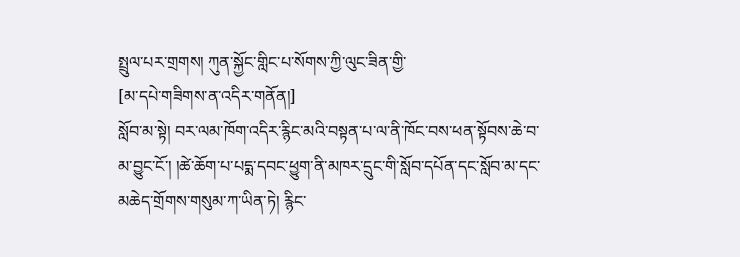སྤྲུལ་པར་གྲགས། ཀུན་སྐྱོང་གླིང་པ་སོགས་ཀྱི་ལུང་ཟིན་གྱི་
[མ་དཔེ་གཟིགས་ན་འདིར་གནོན།]
སློབ་མ་སྟེ། བར་ལམ་ཁོག་འདིར་རྙིང་མའི་བསྟན་པ་ལ་ནི་ཁོང་བས་ཕན་སྟོབས་ཆེ་བ་མ་བྱུང་ངོ་། །ཚེ་ཆོག་པ་པདྨ་དབང་ཕྱུག་ནི་མཁར་དྲུང་གི་སློབ་དཔོན་དང་སློབ་མ་དང་མཆེད་གྲོགས་གསུམ་ཀ་ཡིན་ཏེ། རྙིང་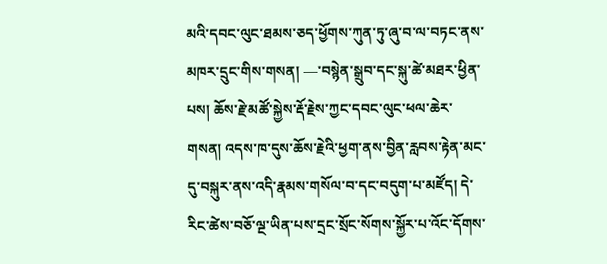མའི་དབང་ལུང་ཐམས་ཅད་ཕྱོགས་ཀུན་ཏུ་ཞུ་བ་ལ་བཏང་ནས་མཁར་དྲུང་གིས་གསན། —་བསྙེན་སྒྲུབ་དང་སྐུ་ཚེ་མཐར་ཕྱིན་པས། ཆོས་རྗེ་མཚོ་སྐྱེས་རྡོ་རྗེས་ཀྱང་དབང་ལུང་ཕལ་ཆེར་གསན། འདས་ཁ་དུས་ཆོས་རྗེའི་ཕྱག་ནས་བྱིན་རླབས་རྟེན་མང་དུ་བསྐུར་ནས་འདི་རྣམས་གསོལ་བ་དང་བདུག་པ་མཛོད། དེ་རིང་ཚེས་བཅོ་ལྔ་ཡིན་པས་དྲང་སྲོང་སོགས་སྐྱོར་པ་འོང་དོགས་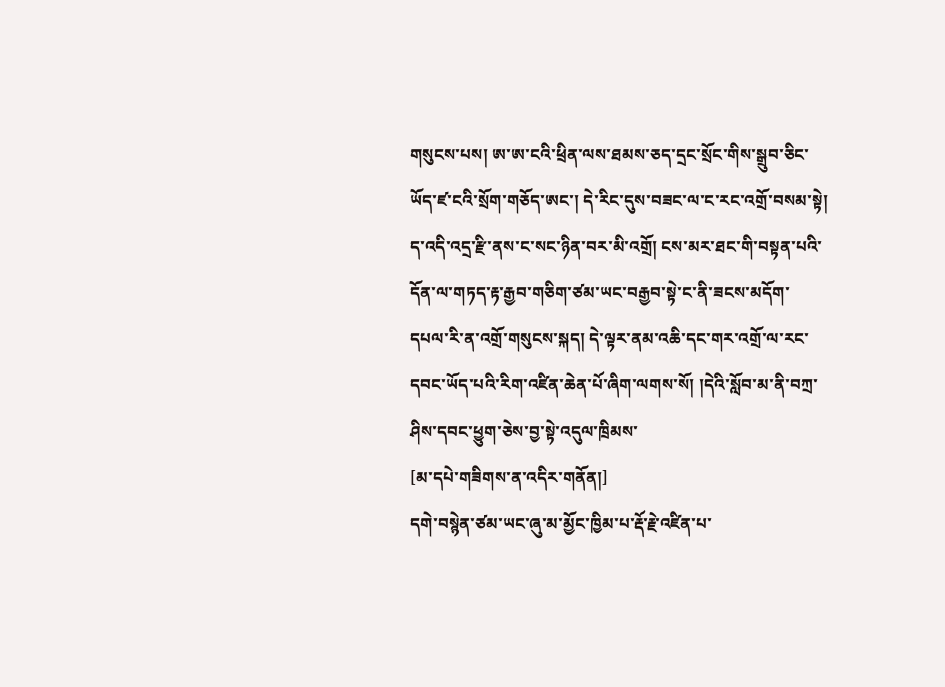གསུངས་པས། ཨ་ཨ་ངའི་ཕྲིན་ལས་ཐམས་ཅད་དྲང་སྲོང་གིས་སྒྲུབ་ཅིང་ཡོད་ཛ་ངའི་སྲོག་གཅོད་ཨང་། དེ་རིང་དུས་བཟང་ལ་ང་རང་འགྲོ་བསམ་སྟེ། ད་འདི་འདྲ་རྫི་ནས་ང་སང་ཉིན་བར་མི་འགྲོ། ངས་མར་ཐང་གི་བསྟན་པའི་དོན་ལ་གཏད་རྟ་རྒྱབ་གཅིག་ཙམ་ཡང་བརྒྱབ་སྟེ་ང་ནི་ཟངས་མདོག་དཔལ་རི་ན་འགྲོ་གསུངས་སྐད། དེ་ལྟར་ནམ་འཆི་དང་གར་འགྲོ་ལ་རང་དབང་ཡོད་པའི་རིག་འཛིན་ཆེན་པོ་ཞིག་ལགས་སོ། །དེའི་སློབ་མ་ནི་བཀྲ་ཤིས་དབང་ཕྱུག་ཅེས་བྱ་སྟེ་འདུལ་ཁྲིམས་
[མ་དཔེ་གཟིགས་ན་འདིར་གནོན།]
དགེ་བསྙེན་ཙམ་ཡང་ཞུ་མ་མྱོང་ཁྱིམ་པ་རྡོ་རྗེ་འཛིན་པ་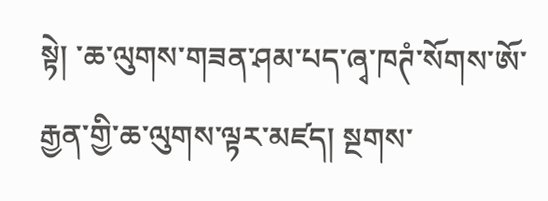སྟེ། ་ཆ་ལུགས་གཟན་ཤམ་པད་ཞྭ་ཁཊཾ་སོགས་ཨོ་རྒྱན་གྱི་ཆ་ལུགས་ལྟར་མཛད། སྔགས་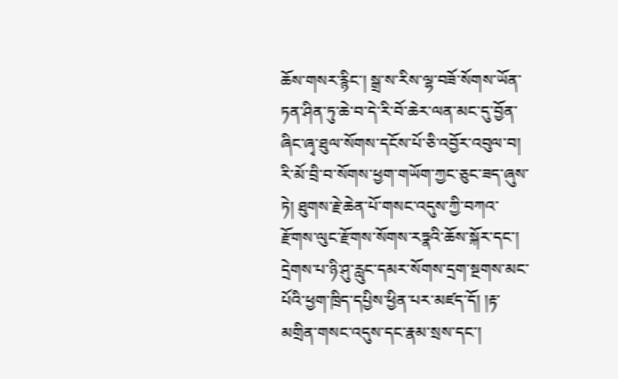ཆོས་གསར་རྙིང་། སྒྲ་ས་རིས་ལྷ་བཟོ་སོགས་ཡོན་ཏན་ཤིན་ཏུ་ཆེ་བ་དེ་རི་བོ་ཆེར་ལན་མང་དུ་བྱོན་ཞིང་ཞྭ་ཐུལ་སོགས་དངོས་པོ་ཅི་འབྱོར་འབུལ་བ། རི་མོ་བྲི་བ་སོགས་ཕྱག་གཡོག་ཀྱང་ཅུང་ཟད་ཞུས་ཏེ། ཐུགས་རྗེ་ཆེན་པོ་གསང་འདུས་ཀྱི་བཀའ་རྫོགས་ལུང་རྫོགས་སོགས་རཏྣའི་ཆོས་སྐོར་དང་། དྲེགས་པ་ཉི་ཤུ་རླུང་དམར་སོགས་དྲག་སྔགས་མང་པོའི་ཕྱག་ཁྲིད་དཔྱིས་ཕྱིན་པར་མཛད་དོ། །རྟ་མགྲིན་གསང་འདུས་དང་རྣམ་སྲས་དང་།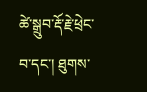ཚེ་སྒྲུབ་རྡོ་རྗེ་ཕྲེང་བ་དང་། ཐུགས་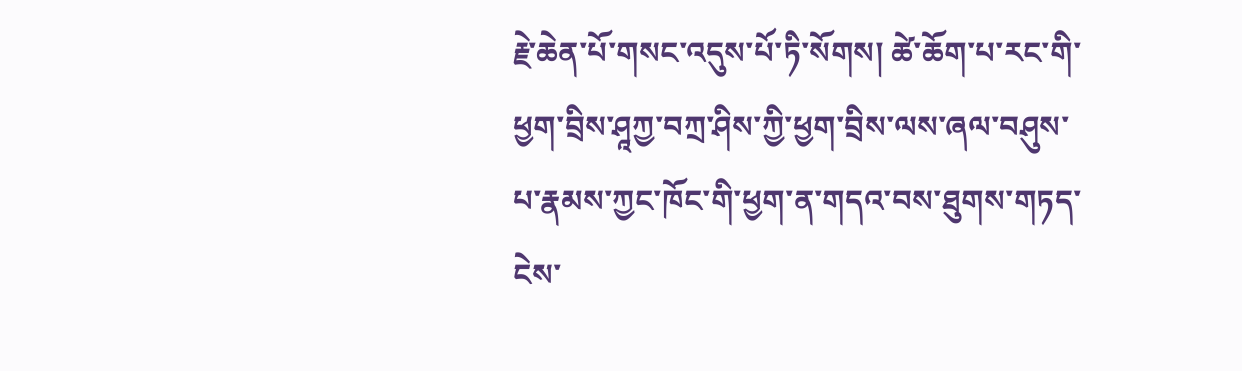རྗེ་ཆེན་པོ་གསང་འདུས་པོ་ཏི་སོགས། ཚེ་ཆོག་པ་རང་གི་ཕྱག་བྲིས་ཤཱཀྱ་བཀྲ་ཤིས་ཀྱི་ཕྱག་བྲིས་ལས་ཞལ་བཤུས་པ་རྣམས་ཀྱང་ཁོང་གི་ཕྱག་ན་གདའ་བས་ཐུགས་གཏད་ངེས་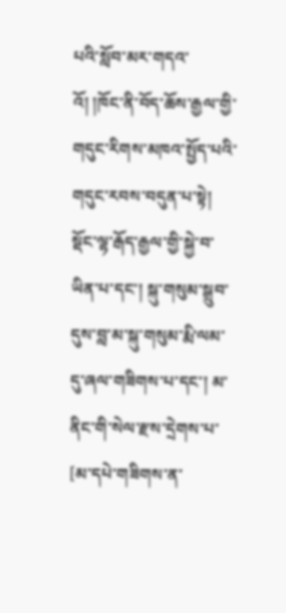པའི་སློབ་མར་གདའ་འོ། །ཁོང་ནི་བོད་ཆོས་རྒྱལ་གྱི་གདུང་རིགས་མཁའ་སྤྱོད་པའི་གདུང་རབས་བདུན་པ་སྟེ། སྡོང་ལྷ་རྒོད་རྒྱལ་གྱི་སྐྱེ་བ་ཡིན་པ་དང་། སྐུ་གསུམ་སྒྲུབ་དུས་བླ་མ་སྐུ་གསུམ་རྨི་ལམ་དུ་ཞལ་གཟིགས་པ་དང་། མ་ནིང་གི་སེལ་རྫས་དྲེགས་པ་
[མ་དཔེ་གཟིགས་ན་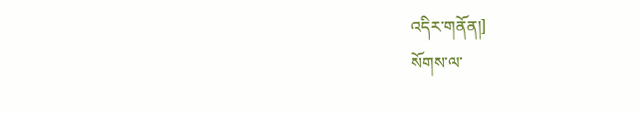འདིར་གནོན།]
སོགས་ལ་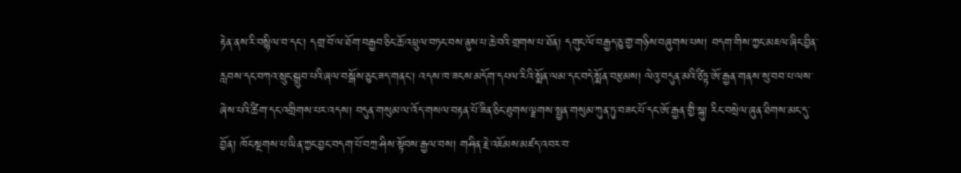རྟེན་ནས་རི་བསྙིལ་བ་དང་། དགྲ་བོ་ལ་ཐོག་བརྒྱབ་ཅིང་ཆོ་འཕྲུལ་བཏང་བས་ནུས་པ་ཆེ་བའི་གྲགས་པ་ཐོན། དགུང་ལོ་བརྒྱད་ཅུ་གྱ་གཉིས་བཞུགས་པས། བདག་གིས་ཀྱང་མཇལ་ཞིང་བྱིན་རླབས་དང་བཀའ་སྲུང་སྒྲུབ་པའི་ཞལ་བསྒོས་ཅུང་ཟད་གནང་། འདས་ཁ་ཟངས་མདོག་དཔལ་རིའི་སྨོན་ལམ་དང་བདེ་སྨོན་བརྩམས། ལེའུ་བདུན་མའི་ཙིཏྟ་ཨོ་རྒྱན་གནས་སུ་བབ་པ་ལས་ཞེས་པའི་ཚིག་དང་འགྲིགས་པར་འདས། བདུན་གསུམ་ལ་འོད་གསལ་བརྟན་པོ་ཟིན་ཅིང་ཐུགས་ལྗགས་སྤྱན་གསུམ་ཀུན་ཏུ་བཟང་པོ་དང་ཨོ་རྒྱན་གྱི་སྐུ། རིང་བསྲེལ་ཞུན་ཐིགས་མང་དུ་བྱོན། ཁོང་སྔགས་པ་ཡིན་ཀྱང་བྱང་བདག་པོ་བཀྲ་ཤིས་སྟོབས་རྒྱལ་བས། གཤིན་རྗེ་འཇོམས་མཛད་འབར་བ་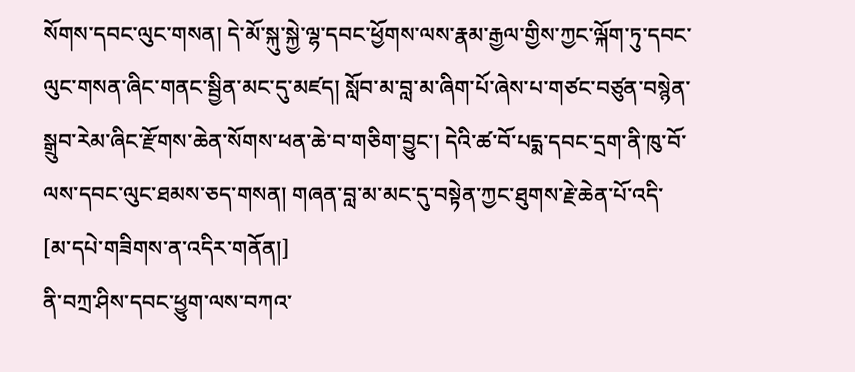སོགས་དབང་ལུང་གསན། དེ་མོ་སྐུ་སྐྱེ་ལྷ་དབང་ཕྱོགས་ལས་རྣམ་རྒྱལ་གྱིས་ཀྱང་ལྐོག་ཏུ་དབང་ལུང་གསན་ཞིང་གནང་སྦྱིན་མང་དུ་མཛད། སློབ་མ་བླ་མ་ཞིག་པོ་ཞེས་པ་གཙང་བཙུན་བསྙེན་སྒྲུབ་རེམ་ཞིང་རྫོགས་ཆེན་སོགས་ཕན་ཆེ་བ་གཅིག་བྱུང་། དེའི་ཚ་བོ་པདྨ་དབང་དྲག་ནི་ཁུ་བོ་ལས་དབང་ལུང་ཐམས་ཅད་གསན། གཞན་བླ་མ་མང་དུ་བསྟེན་ཀྱང་ཐུགས་རྗེ་ཆེན་པོ་འདི་
[མ་དཔེ་གཟིགས་ན་འདིར་གནོན།]
ནི་བཀྲ་ཤིས་དབང་ཕྱུག་ལས་བཀའ་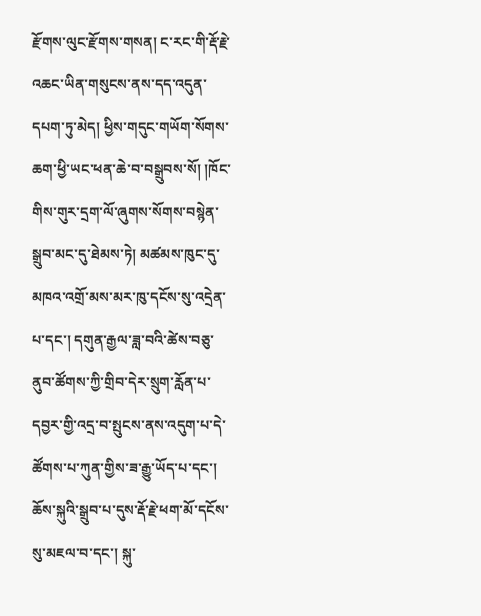རྫོགས་ལུང་རྫོགས་གསན། ང་རང་གི་རྡོ་རྗེ་འཆང་ཡིན་གསུངས་ནས་དད་འདུན་དཔག་ཏུ་མེད། ཕྱིས་གདུང་གཡོག་སོགས་ཆག་ཕྱི་ཡང་ཕན་ཆེ་བ་བསྒྲུབས་སོ། །ཁོང་གིས་གུར་དྲག་ལོ་ཞུགས་སོགས་བསྙེན་སྒྲུབ་མང་དུ་ཐེམས་ཏེ། མཚམས་ཁུང་དུ་མཁའ་འགྲོ་མས་མར་ཁུ་དངོས་སུ་འདྲེན་པ་དང་། དགུན་རྒྱལ་ཟླ་བའི་ཚེས་བཅུ་ནུབ་ཚོགས་ཀྱི་གྲིབ་དེར་སྲུག་རློན་པ་དབྱར་གྱི་འདྲ་བ་སྤུངས་ནས་འདུག་པ་དེ་ཚོགས་པ་ཀུན་གྱིས་ཟ་རྒྱུ་ཡོད་པ་དང་། ཆོས་སྐུའི་སྒྲུབ་པ་དུས་རྡོ་རྗེ་ཕག་མོ་དངོས་སུ་མཇལ་བ་དང་། སྐུ་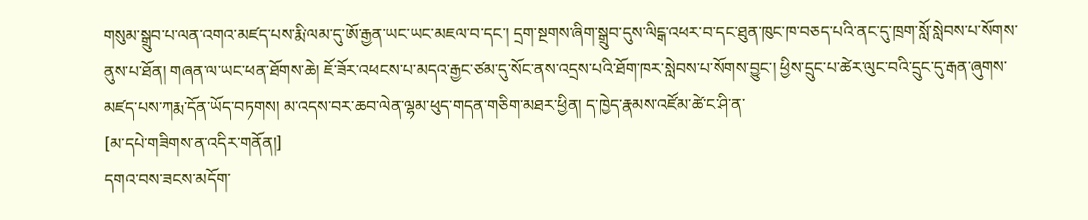གསུམ་སྒྲུབ་པ་ལན་འགའ་མཛད་པས་རྨི་ལམ་དུ་ཨོ་རྒྱན་ཡང་ཡང་མཇལ་བ་དང་། དྲག་སྔགས་ཞིག་སྒྲུབ་དུས་ལིངྒ་འཕར་བ་དང་ཐུན་ཁུང་ཁ་བཅད་པའི་ནང་དུ་ཁྲག་སློ་སླེབས་པ་སོགས་ནུས་པ་ཐོན། གཞན་ལ་ཡང་ཕན་ཐོགས་ཆེ། ཇོ་ཟོར་འཕངས་པ་མདའ་རྒྱང་ཙམ་དུ་སོང་ནས་འདྲས་པའི་ཐོག་ཁར་སླེབས་པ་སོགས་བྱུང་། ཕྱིས་དྲུང་པ་ཚེར་ལུང་བའི་དྲུང་དུ་རྒན་ཞུགས་མཛད་པས་ཀརྨ་དོན་ཡོད་བཏགས། མ་འདས་བར་ཆབ་ལེན་ལྷམ་ཕུད་གདན་གཅིག་མཐར་ཕྱིན། ད་ཁྱེད་རྣམས་འཛོམ་ཚེ་ང་ཤི་ན་
[མ་དཔེ་གཟིགས་ན་འདིར་གནོན།]
དགའ་བས་ཟངས་མདོག་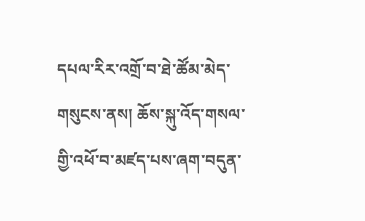དཔལ་རིར་འགྲོ་བ་ཐེ་ཚོམ་མེད་གསུངས་ནས། ཆོས་སྐུ་འོད་གསལ་གྱི་འཕོ་བ་མཛད་པས་ཞག་བདུན་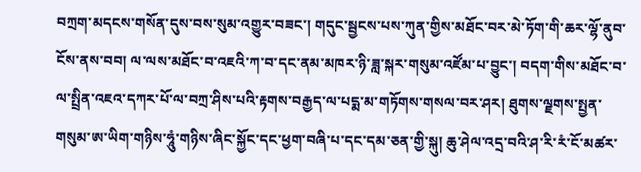བཀྲག་མདངས་གསོན་དུས་བས་སུམ་འགྱུར་བཟང་། གདུང་སྦྱངས་པས་ཀུན་གྱིས་མཐོང་བར་མེ་ཏོག་གི་ཆར་ལྷོ་ནུབ་ངོས་ནས་བབ། ལ་ལས་མཐོང་བ་འཇའི་ཀ་བ་དང་ནམ་མཁར་ཉི་ཟླ་སྐར་གསུམ་འཛོམ་པ་བྱུང་། བདག་གིས་མཐོང་བ་ལ་སྤྲིན་འཇའ་དཀར་པོ་ལ་བཀྲ་ཤིས་པའི་རྟགས་བརྒྱད་ལ་པདྨ་མ་གཏོགས་གསལ་བར་ཤར། ཐུགས་ལྗགས་སྤྱན་གསུམ་ཨ་ཡིག་གཉིས་ཧཱུཾ་གཉིས་ཞིང་སྐྱོང་དང་ཕྱག་བཞི་པ་དང་དམ་ཅན་གྱི་སྐུ། ཆུ་ཤེལ་འདྲ་བའི་ཤ་རི་རཾ་ངོ་མཚར་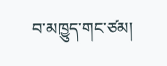བ་མཁྱུད་གང་ཙམ།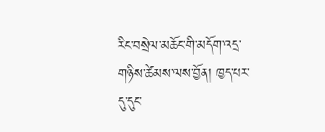རིང་བསྲེལ་མཆོང་གི་མདོག་འདྲ་གཉིས་ཚེམས་ལས་བྱོན། ཁྱད་པར་དུ་དུང་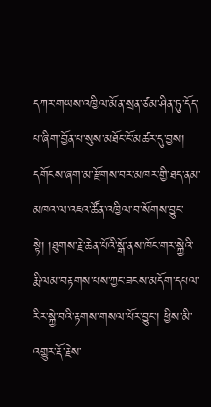དཀར་གཡས་འཁྱིལ་མོན་སྲན་ཙམ་ཤིན་ཏུ་དོད་པ་ཞིག་བྱོན་པ་སུས་མཐོང་ངོ་མཚར་དུ་བྱས། དགོངས་ཞག་མ་རྫོགས་བར་མཁར་གྱི་ཐད་ནམ་མཁའ་ལ་འཇའ་ཚོན་འཁྱིལ་བ་སོགས་བྱུང་སྟེ། །ཐུགས་རྗེ་ཆེན་པོའི་སྒོ་ནས་ཁོང་གར་སྐྱེའི་རྨི་ལམ་བརྟགས་པས་ཀྱང་ཟངས་མདོག་དཔལ་རིར་སྐྱེ་བའི་རྟགས་གསལ་པོར་བྱུང་། ཕྱིས་མི་འགྱུར་རྡོ་རྗེས་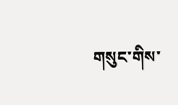གསུང་གིས་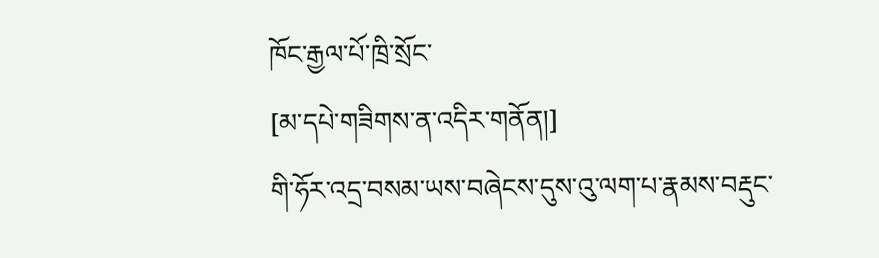ཁོང་རྒྱལ་པོ་ཁྲི་སྲོང་
[མ་དཔེ་གཟིགས་ན་འདིར་གནོན།]
གི་ཧོར་འདྲ་བསམ་ཡས་བཞེངས་དུས་འུ་ལག་པ་རྣམས་བརྡུང་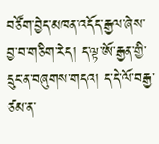བཙོག་བྱེད་མཁན་འདོད་རྒྱལ་ཞེས་བྱ་བ་གཅིག་རེད། ད་ལྟ་ཨོ་རྒྱན་གྱི་དྲུང་ན་བཞུགས་གདའ། ད་དེ་ལོ་བརྒྱ་ཙམ་ན་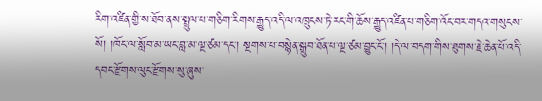རིག་འཛིན་གྱི་ས་ཐོབ་ནས་སྤྲུལ་པ་གཅིག་རིགས་རྒྱུད་འདི་ལ་འཁྲུངས་ཏེ་རང་གི་ཆོས་རྒྱུད་འཛིན་པ་གཅིག་འོང་བར་གདའ་གསུངས་སོ། །ཁོང་ལ་སློབ་མ་ཡང་བླ་མ་ལྔ་ཙམ་དང་། སྔགས་པ་བསྙེན་སྒྲུབ་ཐོན་པ་ལྔ་ཙམ་བྱུང་ངོ་། །དེ་ལ་བདག་གིས་ཐུགས་རྗེ་ཆེན་པོ་འདི་དབང་རྫོགས་ལུང་རྫོགས་སུ་ཞུས་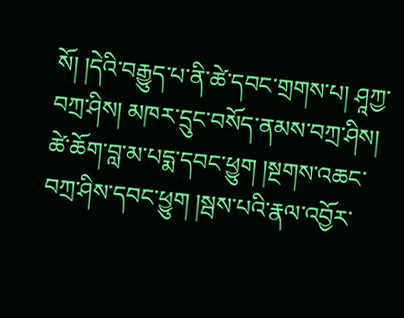སོ། །དེའི་བརྒྱུད་པ་ནི་ཚེ་དབང་གྲགས་པ། ཤཱཀྱ་བཀྲ་ཤིས། མཁར་དྲུང་བསོད་ནམས་བཀྲ་ཤིས། ཚེ་ཆོག་བླ་མ་པདྨ་དབང་ཕྱུག །སྔགས་འཆང་བཀྲ་ཤིས་དབང་ཕྱུག །སྦས་པའི་རྣལ་འབྱོར་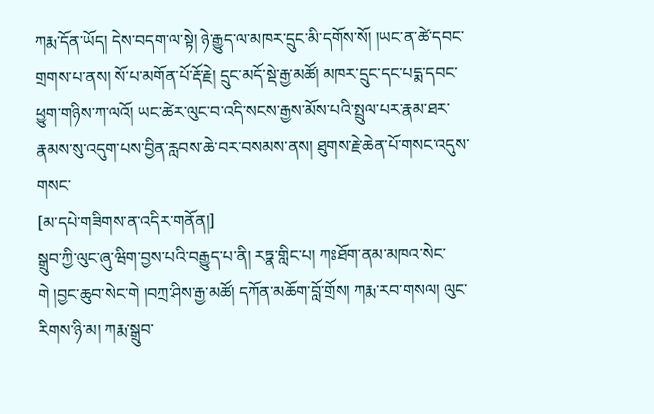ཀརྨ་དོན་ཡོད། དེས་བདག་ལ་སྟེ། ཉེ་རྒྱུད་ལ་མཁར་དྲུང་མི་དགོས་སོ། །ཡང་ན་ཚེ་དབང་གྲགས་པ་ནས། སོ་པ་མགོན་པོ་རྡོ་རྗེ། དྲུང་མདོ་སྡེ་རྒྱ་མཚོ། མཁར་དྲུང་དང་པདྨ་དབང་ཕྱུག་གཉིས་ཀ་ལའོ། ཡང་ཚེར་ལུང་བ་འདི་སངས་རྒྱས་མོས་པའི་སྤྲུལ་པར་རྣམ་ཐར་རྣམས་སུ་འདུག་པས་བྱིན་རླབས་ཆེ་བར་བསམས་ནས། ཐུགས་རྗེ་ཆེན་པོ་གསང་འདུས་གསང་
[མ་དཔེ་གཟིགས་ན་འདིར་གནོན།]
སྒྲུབ་ཀྱི་ལུང་ཞུ་ཝིག་བྱས་པའི་བརྒྱུད་པ་ནི། རཏྣ་གླིང་པ། ཀཿཐོག་ནམ་མཁའ་སེང་གེ །བྱང་ཆུབ་སེང་གེ །བཀྲ་ཤིས་རྒྱ་མཚོ། དཀོན་མཆོག་བློ་གྲོས། ཀརྨ་རབ་གསལ། ལུང་རིགས་ཉི་མ། ཀརྨ་སྒྲུབ་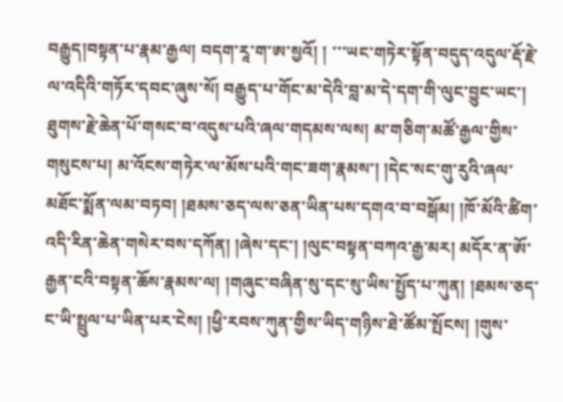བརྒྱུད།བསྟན་པ་རྣམ་རྒྱལ། བདག་རཱ་ག་ཨ་སྱའོ། ། ་་་ཡང་གཏེར་སྟོན་བདུད་འདུལ་རྡོ་རྗེ་ལ་འདིའི་གཏོར་དབང་ཞུས་སོ། བརྒྱུད་པ་གོང་མ་དེའི་བླ་མ་དེ་དག་གི་ལུང་བྱུང་ཡང་། ཐུགས་རྗེ་ཆེན་པོ་གསང་བ་འདུས་པའི་ཞལ་གདམས་ལས། མ་གཅིག་མཚོ་རྒྱལ་གྱིས་གསུངས་པ། མ་འོངས་གཏེར་ལ་མོས་པའི་གང་ཟག་རྣམས་། །དེང་སང་གུ་རུའི་ཞལ་མཐོང་སྨོན་ལམ་བཏབ། །ཐམས་ཅད་ལས་ཅན་ཡིན་པས་དགའ་བ་བསྒོམ། །ཁོ་མོའི་ཚིག་འདི་རིན་ཆེན་གསེར་བས་དཀོན། །ཞེས་དང་། །ལུང་བསྟན་བཀའ་རྒྱ་མར། མདོར་ན་ཨོ་རྒྱན་ངའི་བསྟན་ཆོས་རྣམས་ལ། །གཞུང་བཞིན་སུ་དང་སུ་ཡིས་སྤྱོད་པ་ཀུན། །ཐམས་ཅད་ང་ཡི་སྤྲུལ་པ་ཡིན་པར་ངེས། །ཕྱི་རབས་ཀུན་གྱིས་ཡིད་གཉིས་ཐེ་ཚོམ་སྤོངས། །གུས་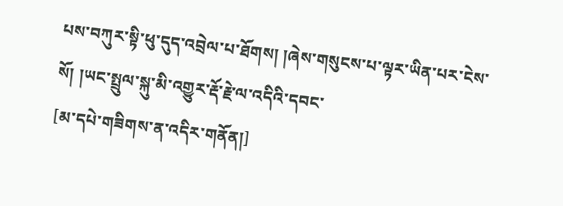པས་བཀུར་སྟི་ཕུ་དུད་འབྲེལ་པ་ཐོགས། །ཞེས་གསུངས་པ་ལྟར་ཡིན་པར་ངེས་སོ། །ཡང་སྤྲུལ་སྐུ་མི་འགྱུར་རྡོ་རྗེ་ལ་འདིའི་དབང་
[མ་དཔེ་གཟིགས་ན་འདིར་གནོན།]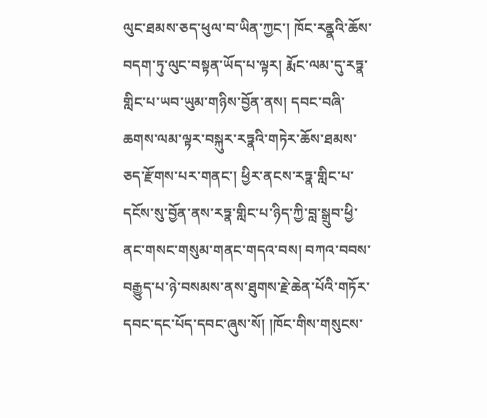ལུང་ཐམས་ཅད་ཕུལ་བ་ཡིན་ཀྱང་། ཁོང་རནྣའི་ཆོས་བདག་ཏུ་ལུང་བསྟན་ཡོད་པ་ལྟར། རྨོང་ལམ་དུ་རཏྣ་གླིང་པ་ཡབ་ཡུམ་གཉིས་བྱོན་ནས། དབང་བཞི་ཆགས་ལམ་ལྟར་བསྐུར་རཏྣའི་གཏེར་ཆོས་ཐམས་ཅད་རྫོགས་པར་གནང་། ཕྱིར་ནངས་རཏྣ་གླིང་པ་དངོས་སུ་བྱོན་ནས་རཏྣ་གླིང་པ་ཉིད་ཀྱི་བླ་སྒྲུབ་ཕྱི་ནང་གསང་གསུམ་གནང་གདའ་བས། བཀའ་བབས་བརྒྱུད་པ་ཉེ་བསམས་ནས་ཐུགས་རྗེ་ཆེན་པོའི་གཏོར་དབང་དང་པོད་དབང་ཞུས་སོ། །ཁོང་གིས་གསུངས་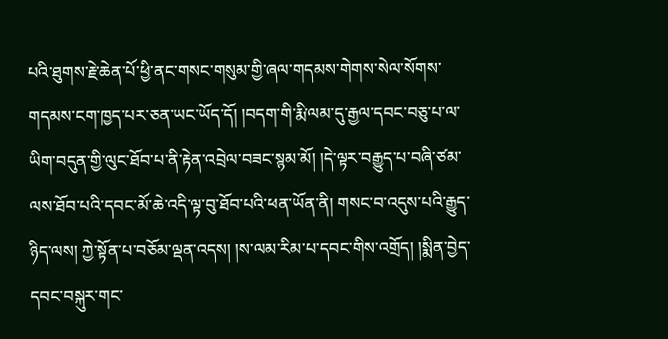པའི་ཐུགས་རྗེ་ཆེན་པོ་ཕྱི་ནང་གསང་གསུམ་གྱི་ཞལ་གདམས་གེགས་སེལ་སོགས་གདམས་ངག་ཁྱད་པར་ཅན་ཡང་ཡོད་དོ། །བདག་གི་རྨི་ལམ་དུ་རྒྱལ་དབང་བཅུ་པ་ལ་ཡིག་བདུན་གྱི་ལུང་ཐོབ་པ་ནི་རྟེན་འབྲེལ་བཟང་སྙམ་མོ། །དེ་ལྟར་བརྒྱུད་པ་བཞི་ཙམ་ལས་ཐོབ་པའི་དབང་མོ་ཆེ་འདི་ལྟ་བུ་ཐོབ་པའི་ཕན་ཡོན་ནི། གསང་བ་འདུས་པའི་རྒྱུད་ཉིད་ལས། ཀྱེ་སྟོན་པ་བཅོམ་ལྡན་འདས། །ས་ལམ་རིམ་པ་དབང་གིས་འགྲོད། །སྨིན་བྱེད་དབང་བསྐུར་གང་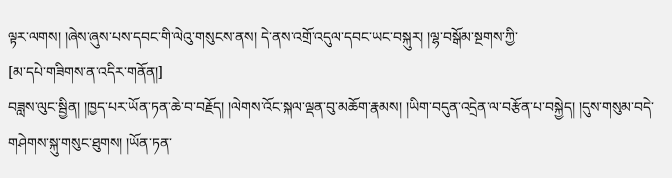ལྟར་ལགས། །ཞེས་ཞུས་པས་དབང་གི་ལེའུ་གསུངས་ནས། དེ་ནས་འགྲོ་འདུལ་དབང་ཡང་བསྐུར། །ལྷ་བསྒོམ་སྔགས་ཀྱི་
[མ་དཔེ་གཟིགས་ན་འདིར་གནོན།]
བཟླས་ལུང་སྦྱིན། །ཁྱད་པར་ཡོན་ཏན་ཆེ་བ་བརྗོད། །ལེགས་འོང་སྐལ་ལྡན་བུ་མཆོག་རྣམས། །ཡིག་བདུན་འདྲེན་ལ་བརྩོན་པ་བསྐྱེད། །དུས་གསུམ་བདེ་གཤེགས་སྐུ་གསུང་ཐུགས། །ཡོན་ཏན་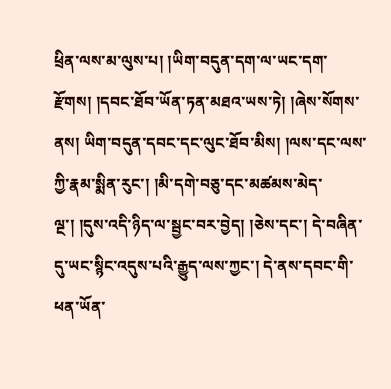ཕྲིན་ལས་མ་ལུས་པ། །ཡིག་བདུན་དག་ལ་ཡང་དག་རྫོགས། །དབང་ཐོབ་ཡོན་ཏན་མཐའ་ཡས་ཏེ། །ཞེས་སོགས་ནས། ཡིག་བདུན་དབང་དང་ལུང་ཐོབ་མིས། །ལས་དང་ལས་ཀྱི་རྣམ་སྨིན་རུང་། །མི་དགེ་བཅུ་དང་མཚམས་མེད་ལྔ་། །དུས་འདི་ཉིད་ལ་སྦྱང་བར་བྱེད། །ཅེས་དང་། དེ་བཞིན་དུ་ཡང་སྙིང་འདུས་པའི་རྒྱུད་ལས་ཀྱང་། དེ་ནས་དབང་གི་ཕན་ཡོན་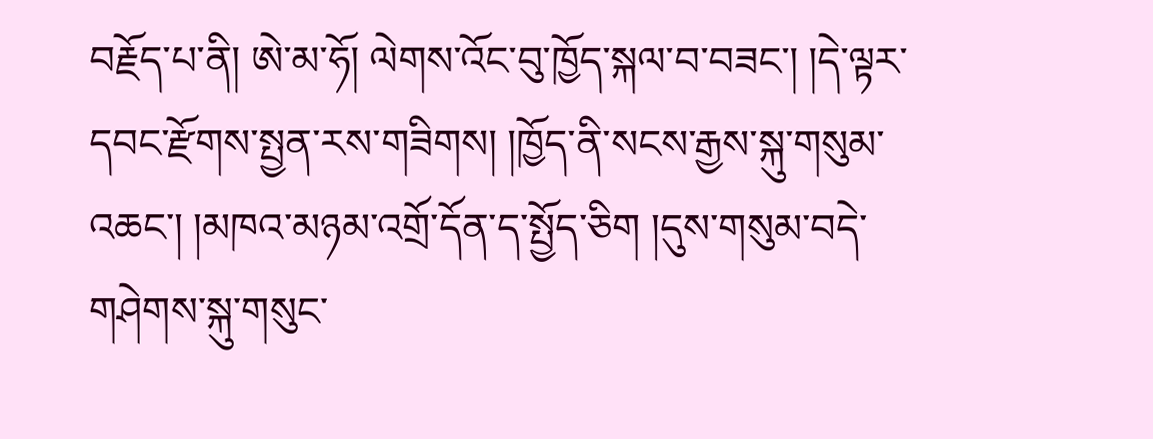བརྗོད་པ་ནི། ཨེ་མ་ཧོ། ལེགས་འོང་བུ་ཁྱོད་སྐལ་བ་བཟང་། །དེ་ལྟར་དབང་རྫོགས་སྤྱན་རས་གཟིགས། །ཁྱོད་ནི་སངས་རྒྱས་སྐུ་གསུམ་འཆང་། །མཁའ་མཉམ་འགྲོ་དོན་ད་སྤྱོད་ཅིག །དུས་གསུམ་བདེ་གཤེགས་སྐུ་གསུང་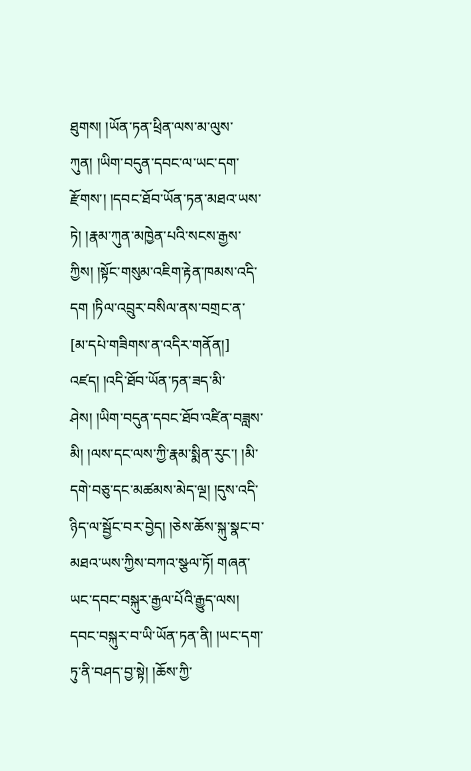ཐུགས། །ཡོན་ཏན་ཕྲིན་ལས་མ་ལུས་ཀུན། །ཡིག་བདུན་དབང་ལ་ཡང་དག་རྫོགས་། །དབང་ཐོབ་ཡོན་ཏན་མཐའ་ཡས་ཏེ། །རྣམ་ཀུན་མཁྱེན་པའི་སངས་རྒྱས་ཀྱིས། །སྟོང་གསུམ་འཇིག་རྟེན་ཁམས་འདི་དག །ཏིལ་འབྲུར་བསིལ་ནས་བགྲང་ན་
[མ་དཔེ་གཟིགས་ན་འདིར་གནོན།]
འཛད། །འདི་ཐོབ་ཡོན་ཏན་ཟད་མི་ཤེས། །ཡིག་བདུན་དབང་ཐོབ་འཛིན་བཟླས་མི། །ལས་དང་ལས་ཀྱི་རྣམ་སྨིན་རུང་། །མི་དགེ་བཅུ་དང་མཚམས་མེད་ལྔ། །དུས་འདི་ཉིད་ལ་སྦྱོང་བར་བྱེད། །ཅེས་ཆོས་སྐུ་སྣང་བ་མཐའ་ཡས་ཀྱིས་བཀའ་སྩལ་ཏོ། གཞན་ཡང་དབང་བསྐུར་རྒྱལ་པོའི་རྒྱུད་ལས། དབང་བསྐུར་བ་ཡི་ཡོན་ཏན་ནི། །ཡང་དག་ཏུ་ནི་བཤད་བྱ་སྟེ། །ཆོས་ཀྱི་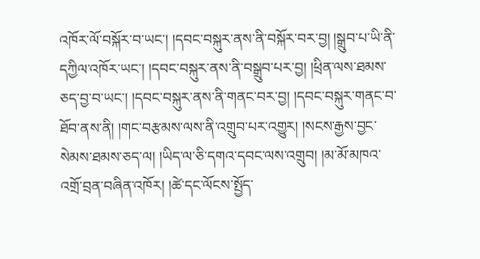འཁོར་ལོ་བསྐོར་བ་ཡང་། །དབང་བསྐུར་ནས་ནི་བསྐོར་བར་བྱ། །སྒྲུབ་པ་ཡི་ནི་དཀྱིལ་འཁོར་ཡང་། །དབང་བསྐུར་ནས་ནི་བསྒྲུབ་པར་བྱ། །ཕྲིན་ལས་ཐམས་ཅད་བྱ་བ་ཡང་། །དབང་བསྐུར་ནས་ནི་གནང་བར་བྱ། །དབང་བསྐུར་གནང་བ་ཐོབ་ནས་ནི། །གང་བརྩམས་ལས་ནི་འགྲུབ་པར་འགྱུར། །སངས་རྒྱས་བྱང་སེམས་ཐམས་ཅད་ལ། །ཡིད་ལ་ཅི་དགའ་དབང་ལས་འགྲུབ། །མ་མོ་མཁའ་འགྲོ་བྲན་བཞིན་འཁོར། །ཚེ་དང་ལོངས་སྤྱོད་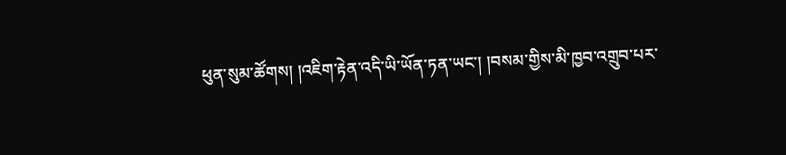ཕུན་སུམ་ཚོགས། །འཇིག་རྟེན་འདི་ཡི་ཡོན་ཏན་ཡང་། །བསམ་གྱིས་མི་ཁྱབ་འགྲུབ་པར་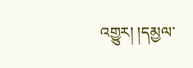འགྱུར། །དམྱལ་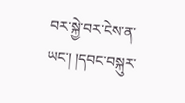བར་སྐྱེ་བར་ངེས་ན་ཡང་། །དབང་བསྐུར་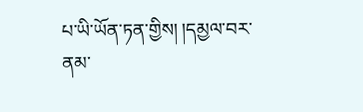པ་ཡི་ཡོན་ཏན་གྱིས། །དམྱལ་བར་ནམ་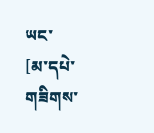ཡང་
[མ་དཔེ་གཟིགས་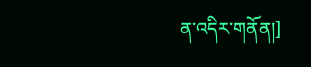ན་འདིར་གནོན།]